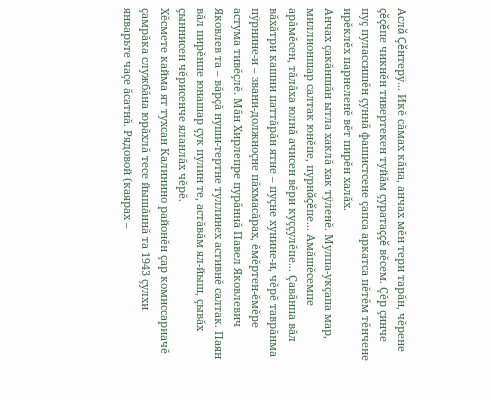Аслă Çĕнтерÿ... Икĕ сăмах кăна, анчах мĕн тери тарăн, чĕрене çĕçĕпе чикнĕн тивертекен туйăм çуратаççĕ вĕсем. Çĕр çинче пуç пулассишĕн çуннă фашистсене çапса аркатса пĕтĕм тĕнчене ирĕклĕх парнеленĕ вĕт пирĕн халăх.
Анчах çакăншăн ытла хаклă хак тÿленĕ. Мулпа-укçапа мар, миллионшар салтак юнĕпе, пурнăçĕпе... Амăшĕсемпе арăмĕсен, тăлăха юлнă ачисен вĕри куççулĕпе... Çавăнпа вăл вăхăтри кашни паттăрăн ятне – пуçне хунине-и, чĕрĕ таврăнма пÿрнине-и – звани-должноçне пăхмасăрах, ĕмĕртен-ĕмĕре астума тивĕçлĕ. Мăн Хирлепре пурăннă Павел Яковлевич Яковлев та – вăрçă нуши-тертне туллинех астивнĕ салтак. Паян вăл пирĕнпе юнашар çук пулин те, астăвăм ял-йыш, çывăх çыннисен чĕрисенче яланлăх чĕрĕ.
Хĕсмете кайма ят тухсан Калинино районĕн çар комиссариачĕ çамрăка службăна юрăхлă тесе йышăннă та 1943 çулхи январьте чаçе ăсатнă. Рядовой (каярах –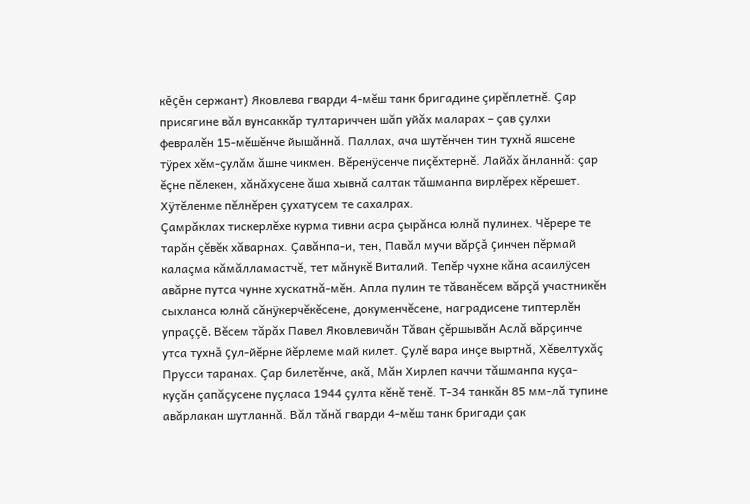кĕçĕн сержант) Яковлева гварди 4-мĕш танк бригадине çирĕплетнĕ. Çар присягине вăл вунсаккăр тултариччен шăп уйăх маларах – çав çулхи февралĕн 15-мĕшĕнче йышăннă. Паллах, ача шутĕнчен тин тухнă яшсене тÿрех хĕм-çулăм ăшне чикмен. Вĕренÿсенче пиçĕхтернĕ. Лайăх ăнланнă: çар ĕçне пĕлекен, хăнăхусене ăша хывнă салтак тăшманпа вирлĕрех кĕрешет. Хÿтĕленме пĕлнĕрен çухатусем те сахалрах.
Çамрăклах тискерлĕхе курма тивни асра çырăнса юлнă пулинех. Чĕрере те тарăн çĕвĕк хăварнах. Çавăнпа-и, тен, Павăл мучи вăрçă çинчен пĕрмай калаçма кăмăлламастчĕ, тет мăнукĕ Виталий. Тепĕр чухне кăна асаилÿсен авăрне путса чунне хускатнă-мĕн. Апла пулин те тăванĕсем вăрçă участникĕн сыхланса юлнă сăнÿкерчĕкĕсене, докуменчĕсене, наградисене типтерлĕн упраççĕ. Вĕсем тăрăх Павел Яковлевичăн Тăван çĕршывăн Аслă вăрçинче утса тухнă çул-йĕрне йĕрлеме май килет. Çулĕ вара инçе выртнă, Хĕвелтухăç Прусси таранах. Çар билетĕнче, акă, Мăн Хирлеп каччи тăшманпа куçа-куçăн çапăçусене пуçласа 1944 çулта кĕнĕ тенĕ. Т-34 танкăн 85 мм-лă тупине авăрлакан шутланнă. Вăл тăнă гварди 4-мĕш танк бригади çак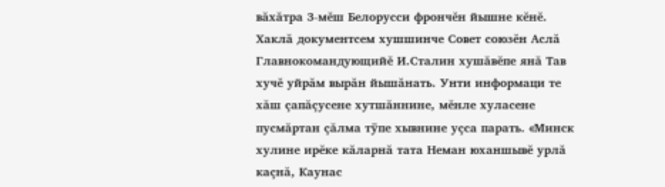вăхăтра 3-мĕш Белорусси фрончĕн йышне кĕнĕ.
Хаклă документсем хушшинче Совет союзĕн Аслă Главнокомандующийĕ И.Сталин хушăвĕпе янă Тав хучĕ уйрăм вырăн йышăнать. Унти информаци те хăш çапăçусене хутшăннине, мĕнле хуласене пусмăртан çăлма тÿпе хывнине уçса парать. «Минск хулине ирĕке кăларнă тата Неман юханшывĕ урлă каçнă, Каунас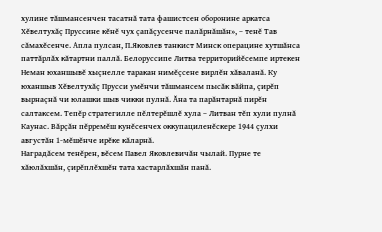хулине тăшмансенчен тасатнă тата фашистсен оборонине аркатса Хĕвелтухăç Пруссине кĕнĕ чух çапăçусенче палăрнăшăн», – тенĕ Тав сăмахĕсенче. Апла пулсан, П.Яковлев танкист Минск операцине хутшăнса паттăрлăх кăтартни паллă. Белоруссипе Литва территорийĕсемпе иртекен Неман юханшывĕ хыçнелле таракан нимĕçсене вирлĕн хăваланă. Ку юханшыв Хĕвелтухăç Прусси умĕнчи тăшмансем пысăк вăйпа, çирĕп вырнаçнă чи юлашки шыв чикки пулнă. Ăна та парăнтарнă пирĕн салтаксем. Тепĕр стратегилле пĕлтерĕшлĕ хула – Литван тĕп хули пулнă Каунас. Вăрçăн пĕрремĕш кунĕсенчех оккупациленĕскере 1944 çулхи августăн 1-мĕшĕнче ирĕке кăларнă.
Наградăсем тенĕрен, вĕсем Павел Яковлевичăн чылай. Пурне те хăюлăхшăн, çирĕплĕхшĕн тата хастарлăхшăн панă.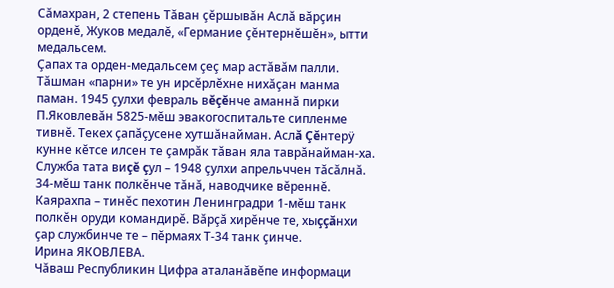Сăмахран, 2 степень Тăван çĕршывăн Аслă вăрçин орденĕ, Жуков медалĕ, «Германие çĕнтернĕшĕн», ытти медальсем.
Çапах та орден-медальсем çеç мар астăвăм палли. Тăшман «парни» те ун ирсĕрлĕхне нихăçан манма паман. 1945 çулхи февраль вĕçĕнче аманнă пирки П.Яковлевăн 5825-мĕш эвакогоспитальте сипленме тивнĕ. Текех çапăçусене хутшăнайман. Аслă Çĕнтерÿ кунне кĕтсе илсен те çамрăк тăван яла таврăнайман-ха. Служба тата виçĕ çул – 1948 çулхи апрельччен тăсăлнă. 34-мĕш танк полкĕнче тăнă, наводчике вĕреннĕ. Каярахпа – тинĕс пехотин Ленинградри 1-мĕш танк полкĕн оруди командирĕ. Вăрçă хирĕнче те, хыççăнхи çар службинче те – пĕрмаях Т-34 танк çинче.
Ирина ЯКОВЛЕВА.
Чăваш Республикин Цифра аталанăвĕпе информаци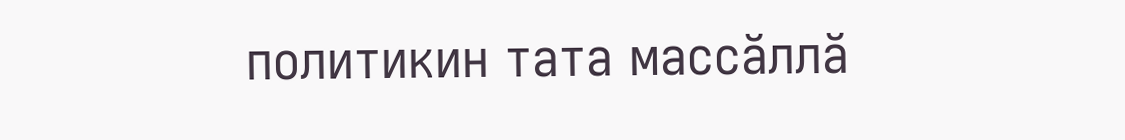политикин тата массăллă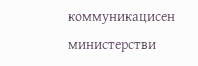коммуникацисен министерстви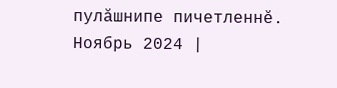пулăшнипе пичетленнĕ.
Ноябрь 2024 |